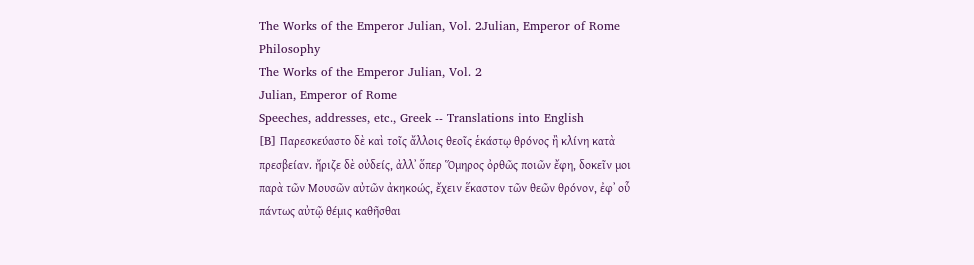The Works of the Emperor Julian, Vol. 2Julian, Emperor of Rome
Philosophy
The Works of the Emperor Julian, Vol. 2
Julian, Emperor of Rome
Speeches, addresses, etc., Greek -- Translations into English
[B] Παρεσκεύαστο δὲ καὶ τοῖς ἄλλοις θεοῖς ἑκάστῳ θρόνος ἢ κλίνη κατὰ
πρεσβείαν. ἤριζε δὲ οὐδείς, ἀλλ᾽ ὅπερ Ὅμηρος ὀρθῶς ποιῶν ἔφη, δοκεῖν μοι
παρὰ τῶν Μουσῶν αὐτῶν ἀκηκοώς, ἔχειν ἕκαστον τῶν θεῶν θρόνον, ἐφ᾽ οὗ
πάντως αὐτῷ θέμις καθῆσθαι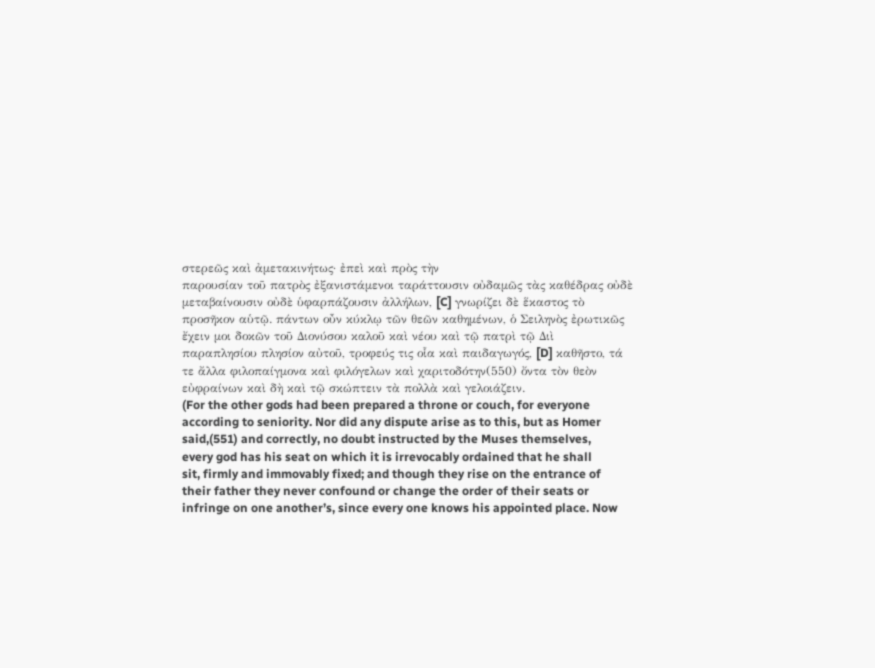στερεῶς καὶ ἀμετακινήτως· ἐπεὶ καὶ πρὸς τὴν
παρουσίαν τοῦ πατρὸς ἐξανιστάμενοι ταράττουσιν οὐδαμῶς τὰς καθέδρας οὐδὲ
μεταβαίνουσιν οὐδὲ ὑφαρπάζουσιν ἀλλήλων, [C] γνωρίζει δὲ ἕκαστος τὸ
προσῆκον αὑτῷ. πάντων οὖν κύκλῳ τῶν θεῶν καθημένων, ὁ Σειληνὸς ἐρωτικῶς
ἔχειν μοι δοκῶν τοῦ Διονύσου καλοῦ καὶ νέου καὶ τῷ πατρὶ τῷ Διὶ
παραπλησίου πλησίον αὐτοῦ, τροφεύς τις οἷα καὶ παιδαγωγός, [D] καθῆστο, τά
τε ἄλλα φιλοπαίγμονα καὶ φιλόγελων καὶ χαριτοδότην(550) ὄντα τὸν θεὸν
εὐφραίνων καὶ δὴ καὶ τῷ σκώπτειν τὰ πολλὰ καὶ γελοιάζειν.
(For the other gods had been prepared a throne or couch, for everyone
according to seniority. Nor did any dispute arise as to this, but as Homer
said,(551) and correctly, no doubt instructed by the Muses themselves,
every god has his seat on which it is irrevocably ordained that he shall
sit, firmly and immovably fixed; and though they rise on the entrance of
their father they never confound or change the order of their seats or
infringe on one another’s, since every one knows his appointed place. Now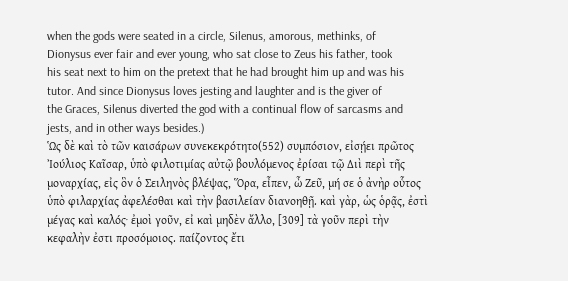when the gods were seated in a circle, Silenus, amorous, methinks, of
Dionysus ever fair and ever young, who sat close to Zeus his father, took
his seat next to him on the pretext that he had brought him up and was his
tutor. And since Dionysus loves jesting and laughter and is the giver of
the Graces, Silenus diverted the god with a continual flow of sarcasms and
jests, and in other ways besides.)
Ὡς δὲ καὶ τὸ τῶν καισάρων συνεκεκρότητο(552) συμπόσιον, εἰσῄει πρῶτος
Ἰούλιος Καῖσαρ, ὑπὸ φιλοτιμίας αὐτῷ βουλόμενος ἐρίσαι τῷ Διὶ περὶ τῆς
μοναρχίας, εἰς ὃν ὁ Σειληνὸς βλέψας, Ὅρα, εἶπεν, ὦ Ζεῦ, μή σε ὁ ἀνὴρ οὗτος
ὑπὸ φιλαρχίας ἀφελέσθαι καὶ τὴν βασιλείαν διανοηθῇ. καὶ γὰρ, ὡς ὁρᾷς, ἐστὶ
μέγας καὶ καλός· ἐμοὶ γοῦν, εἰ καὶ μηδὲν ἄλλο, [309] τὰ γοῦν περὶ τὴν
κεφαλὴν ἐστι προσόμοιος. παίζοντος ἔτι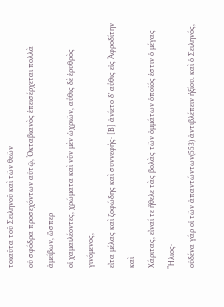τοιαῦτα τοῦ Σειληνοῦ καὶ τῶν θεῶν
οὐ σφόδρα προσεχόντων αὐτῷ, Ὀκταβιανὸς ἐπεισέρχεται πολλὰ ἀμείβων, ὥσπερ
οἱ χαμαιλέοντες, χρώματα καὶ νῦν μὲν ὠχριῶν, αὖθις δὲ ἐρυθρὸς γινόμενος,
εἶτα μέλας καὶ ζοφώδης καὶ συννεφής· [B] ἀνίετο δ᾽ αὖθις εἰς Ἀφροδίτην καὶ
Χάριτας, εἶναί τε ἤθελε τὰς βολὰς τῶν ὀμμάτων ὁποῖός ἐστιν ὁ μέγας Ἥλιος·
οὐδένα γάρ οἱ τῶν ἀπαντώντων(553) ἀντιβλέπειν ἠξίου. καὶ ὁ Σειληνός,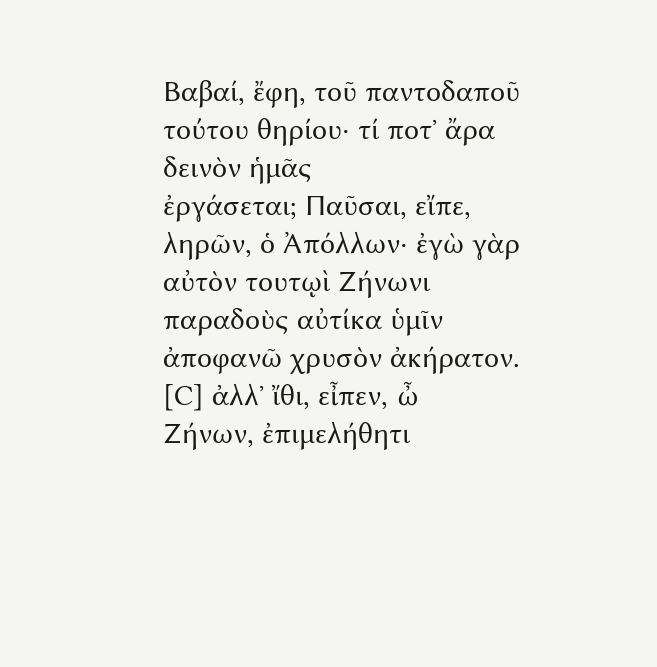Βαβαί, ἔφη, τοῦ παντοδαποῦ τούτου θηρίου· τί ποτ᾽ ἄρα δεινὸν ἡμᾶς
ἐργάσεται; Παῦσαι, εἴπε, ληρῶν, ὁ Ἀπόλλων· ἐγὼ γὰρ αὐτὸν τουτῳὶ Ζήνωνι
παραδοὺς αὐτίκα ὑμῖν ἀποφανῶ χρυσὸν ἀκήρατον. [C] ἀλλ᾽ ἴθι, εἶπεν, ὦ
Ζήνων, ἐπιμελήθητι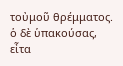τοὐμοῦ θρέμματος. ὁ δὲ ὑπακούσας, εἶτα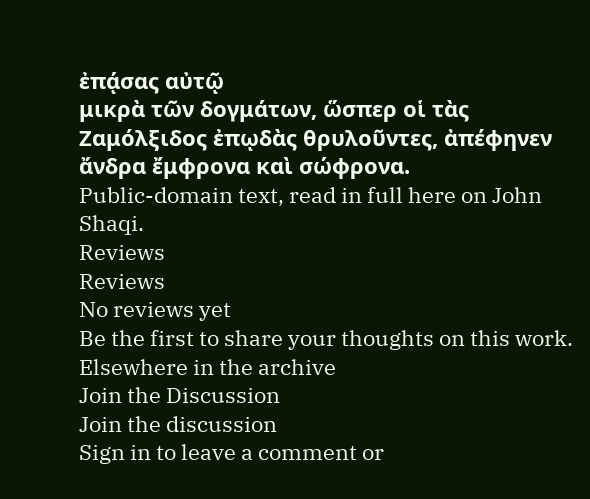ἐπᾴσας αὐτῷ
μικρὰ τῶν δογμάτων, ὥσπερ οἱ τὰς Ζαμόλξιδος ἐπῳδὰς θρυλοῦντες, ἀπέφηνεν
ἄνδρα ἔμφρονα καὶ σώφρονα.
Public-domain text, read in full here on John Shaqi.
Reviews
Reviews
No reviews yet
Be the first to share your thoughts on this work.
Elsewhere in the archive
Join the Discussion
Join the discussion
Sign in to leave a comment or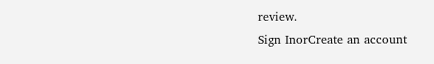review.
Sign InorCreate an account